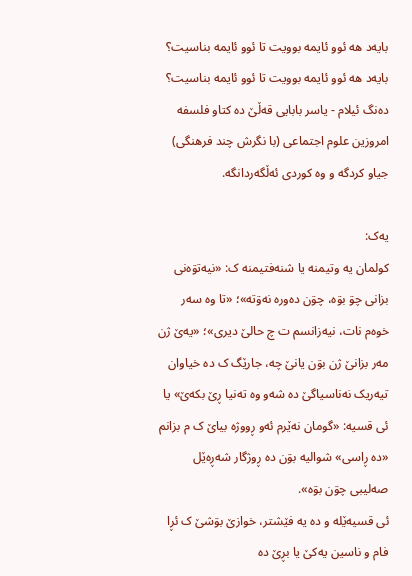بایه‌د هه‌ ئوو ئایمه بوویت تا ئوو ئایمه بناسیت؟
بایه‌د هه‌ ئوو ئایمه بوویت تا ئوو ئایمه بناسیت؟
ده‌نگ ئیلام - یاسر بابایی قه‌ڵێ ده کتاو فلسفه امروزین علوم اجتماعی (با نگرش چند فرهنگی) جیاو کردگه و وه کوردی ئه‌ڵگه‌ردانگه.

یەک:
کولمان یه‌ وتیمنە یا شنەفتیمنە ک: «نیەتۊەنی بزانی چۊ بۊه‌، چۊن ده‌ورە نەۊتە»؛ «تا وە سەر خوەم نات، نیەزانسم ت چ حالێ دیری»؛ «یه‌ێ ژن مەر بزانێ ژن بۊن یانێ چە، جارێگ ک دە خیاوان تیەریک نەناسیاگێ دە شه‌و وە تەنیا ڕێ بکەێ» یا ئی قسیە: «گومان نەێرم ئه‌و ڕووژه‌ بیاێ ک م بزانم «ده‌ ڕاسی» شوالیە بۊن دە ڕوژگار شەڕەێل صەلیبی چۊن بۊە».
ئی قسیەێلە و دە یە فێشتر، خوازێ بۊشێ ک ئڕا فام و ناسین یەکێ یا بڕێ دە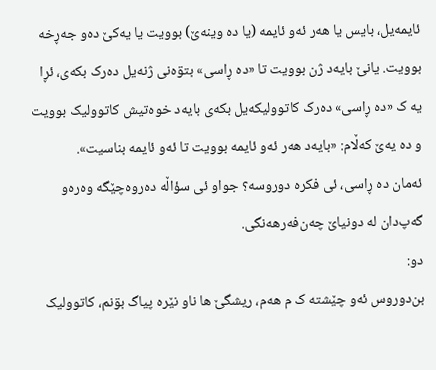ئایمەیل، بایس یا هەر ئه‌و ئایمە (یا دە وینەێ) بوویت یا یەکێ ده‌و جەڕخە بوویت. یانێ بایەد ژن بوویت تا «دە ڕاسی» بتۊەنی ژنەیل دەرک بکەی، ئڕا یە ک «دە ڕاسی» دەرک کاتوولیکەیل بکەی بایەد خوەتیش کاتوولیک بوویت و دە یه‌ێ کەڵام: «بایەد هەر ئه‌و ئایمە بوویت تا ئه‌و ئایمە بناسیت».
ئەمان دە ڕاسی، ئی فکرە دوروسە؟ جواو ئی سؤاڵە دەروەچێگە وەره‌و گەپ‌دان لە دونیاێ چەن‌فه‌رهه‌نگی.
دو:
بن‌دوروس ئەو چێشته ک م هەم، ریشگێ ها ناو نێرە پیاگ بۊنم، کاتوولیک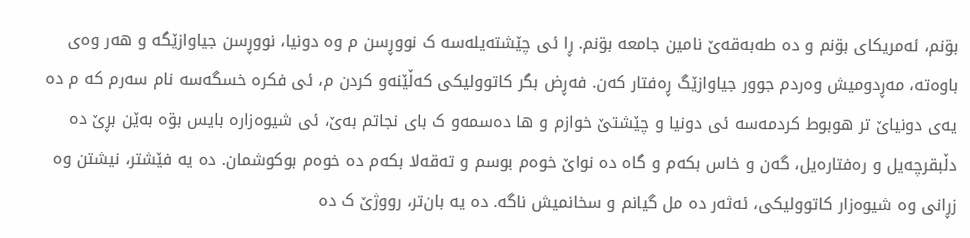بۊنم، ئەمریکای بۊنم و دە طەبەقەێ نامین جامعە بۊنم. ڕا ئی چێشتەیلەسە ک نووڕسن م وە دونیا، نووڕسن جیاوازێگە و هەر وەی باوەتە، مەڕدومیش وەردم جوور جیاوازێگ ڕەفتار کەن. فەڕض بگر کاتوولیکی کەڵێنه‌و کردن م، ئی فکرە خسگەسە نام سەرم کە م دە یەی دونیاێ تر هوبوط کردمەسە ئی دونیا و چێشتێ خوازم و ها دەسمەو ک بای نجاتم بەێ، ئی شیوەزارە بایس بۊە بەێن بڕێ دە دڵبقرچەیل و رەفتارەیل، گەن و خاس بکەم و گاە دە نواێ خوەم بوسم و تەقەلا بکەم دە خوەم بوکوشمان. دە یە فێشتر، نیشتن وە زڕانی وە شیوەزار کاتوولیکی، ئەثەر دە مل گیانم و سخانمیش ناگە. دە یە بان‌تر، رووژێ ک دە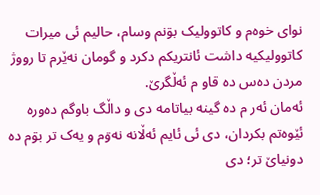نوای خوەم و کاتوولیک بۊنم وسام، حالیم ئی میرات کاتوولیکیە داشت ئانتریکم دکرد و گومان نەێرم تا رووژ مردن دەس دە قاو م ئەڵگرێ.
ئەمان ئەر م دە گینە بیاتامە دی و داڵگ باوگم دەورە ئێوەتم بکردان، دی ئی ئایم ئەڵانە نەۊم و یەک تر بۊم دە دونیاێ تر؛ دی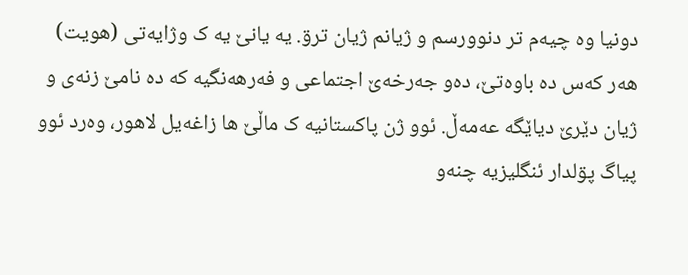دونیا وە چیەم تر دنوورسم و ژیانم ژیان ترۊ. یە یانێ یە ک وژایه‌تی (هویت) هەر کەس دە باوەتێ، دەو جەرخەێ اجتماعی و فەرهەنگیە کە دە نامێ زنەی و ژیان دێرێ دیاێگە عەمەڵ. ئوو ژن پاکستانیە ک ماڵێ ها زاغەیل لاهور، وەرد ئوو پیاگ پۊلدار ئنگلیزیە چنه‌و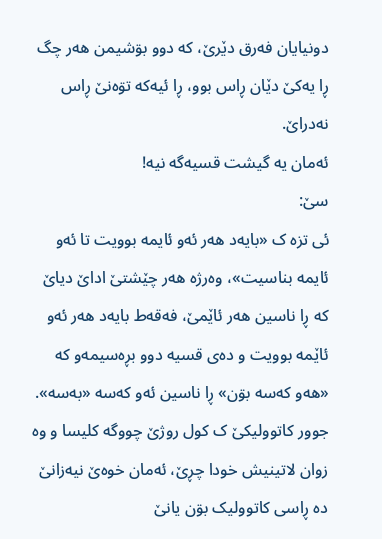دونیایان فەرق دێرێ، کە دوو بۊشیمن هەر چگ ڕا یەکێ دێان ڕاس بوو، ڕا ئیەکە تۊەنێ ڕاس نەدراێ.
ئەمان یە گیشت قسیەگە نیە!
سێ:
ئی تزە ک «بایەد هەر ئه‌و ئایمە بوویت تا ئه‌و ئایمە بناسیت»، وەرژە هەر چێشتێ اداێ دیاێ کە ڕا ناسین هەر ئاێمێ، فەقەط بایەد هەر ئەو ئاێمە بوویت و دەی قسیە دوو بڕەسیمەو کە «هەو کەسە بۊن» ڕا ناسین ئەو کەسە «بەسە». جوور کاتوولیکێ ک کول روژێ چووگە کلیسا و وە زوان لاتینیش خودا چڕێ، ئەمان خوەێ نیەزانێ دە ڕاسی کاتوولیک بۊن یانێ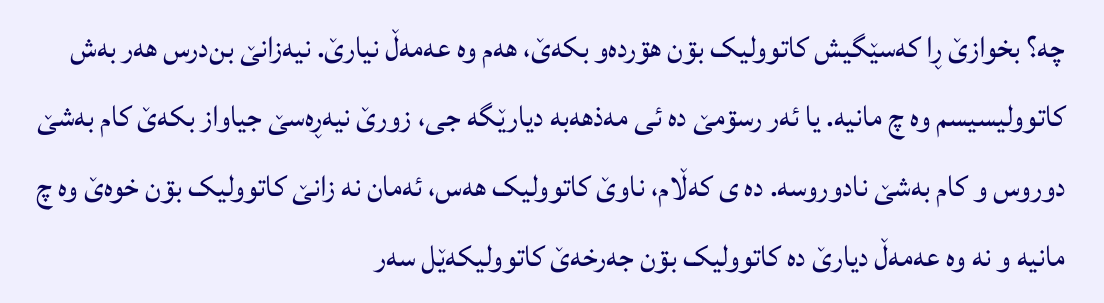چە؟ بخوازێ ڕا کەسێگیش کاتوولیک بۊن هۊردەو بکەێ، هەم وە عەمەڵ نیارێ. نیەزانێ بن‌درس هەر بەش کاتوولیسیسم وە چ مانیە. یا ئەر رسۊمێ دە ئی مەذهەبە دیارێگە جی، زورێ نیەڕەسێ جیاواز بکەێ کام بەشێ دوروس و کام بەشێ نادوروسە. دە ی کەڵام، ناوێ کاتوولیک هەس، ئەمان نە زانێ کاتوولیک بۊن خوەێ وە چ مانیە و نە وە عەمەڵ دیارێ دە کاتوولیک بۊن جەرخەێ کاتوولیکەێل سەر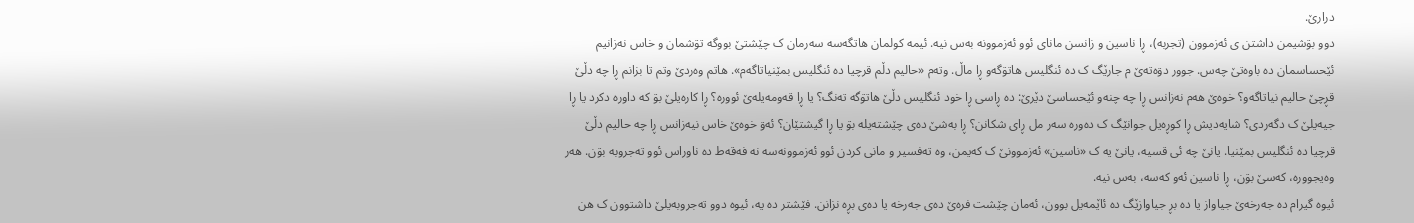درارێ.
دوو بۊشیمن داشتن ی ئه‌زموون (تجربه)، ڕا ناسین و زانسن مانای ئوو ئه‌زموونه بەس نیە. ئیمە کولمان هاتگەسە سەرمان ک چێشتێ بووگە تۊشمان و خاس نەزانیم ئێحساسمان دە باوەتێ چەس. جوور دۊەتەێ م جارێگ ک دە ئنگلیس هاتۊگەو ڕا ماڵ. وتەم «حالیم دڵم قرچیا دە ئنگلیس بمێنیاتاگەم». هاتم وەردێ وتم تا بزانم ڕا چە دڵێ قڕچێ حالیم نیاتاگەو؟ خوەێ هەم نەزانس ڕا چە چنەو ئێحساسێ دێرێ: دە ڕاسی ڕا خود ئنگلیس دڵێ هاتۊگە تەنگ؟ یا ڕا قەومەیله‌ێ ئوورە؟ ڕا کارەیلێ بۊ کە داورە دکرد یا ڕا جیەیلێ ک دگەردی؟ شایەدیش ڕا کوڕەیل جوانێگ ک دەورە سەر مل ڕای شکانن؟ ڕا بەشێ دەی چێشتەیلە بۊ یا ڕا گیشتێان؟ ئەۊ خوەێ خاس نیەزانس ڕا چە حالیم دڵێ قرچیا دە ئنگلیس بمێنیا. یانێ چە ئی قسیە، یانێ یە ک «ناسین» ئه‌زموونێ ک کەیمن، وە تەفسیر و مانی کردن ئوو ئه‌زموونه‌سه نە فەقەط دە ناوراس ئوو تەجروبە بۊن. هەر وەیجوورە، کەسێ بۊن، ڕا ناسین ئەو کەسە، بەس نیە.
ئیوە گیرام دە جەرخەێ جیاواز یا دە بڕ جیاوازێگ دە ئاێمەیل بوون، ئەمان چێشت فرەێ دەی جەرخە یا دەی بڕە نزانن. فێشتر دە یە، ئیوە دوو تەجروبەیلێ داشتوون ک هن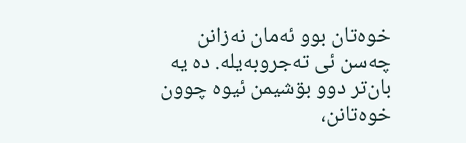خوەتان بوو ئەمان نەزانن چەسن ئی تەجروبەیلە. دە یە بان‌تر دوو بۊشیمن ئیوە چوون خوەتانن،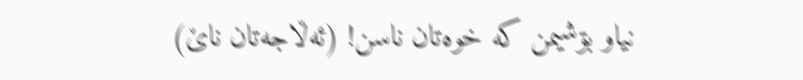نیاو بۊشیمن کە خوەتان ناسن! (ئەڵاجەتان ناێ)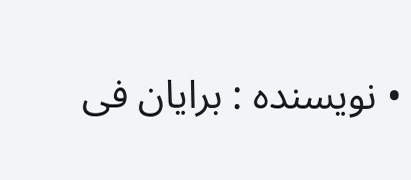• نویسنده : برایان فی